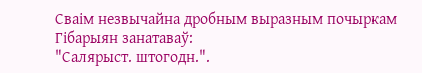Сваiм незвычайна дробным выразным почыркам Гiбарыян занатаваў:
"Салярыст. штогодн.".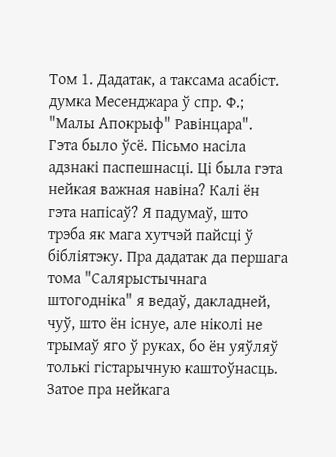Том 1. Дадатак, а таксама асабiст. думка Месенджара ў спр. Ф.; "Малы Апокрыф" Равiнцара".
Гэта было ўсё. Пiсьмо насiла адзнакi паспешнасцi. Цi была гэта нейкая важная навiна? Калi ён гэта напiсаў? Я падумаў, што трэба як мага хутчэй пайсцi ў бiблiятэку. Пра дадатак да першага тома "Салярыстычнага штогоднiка" я ведаў, дакладней, чуў, што ён iснуе, але нiколi не трымаў яго ў руках, бо ён уяўляў толькi гiстарычную каштоўнасць. Затое пра нейкага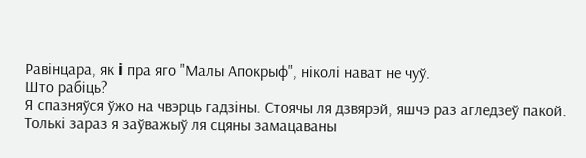Равiнцара, як i пра яго "Малы Апокрыф", нiколi нават не чуў.
Што рабiць?
Я спазняўся ўжо на чвэрць гадзiны. Стоячы ля дзвярэй, яшчэ раз агледзеў пакой. Толькi зараз я заўважыў ля сцяны замацаваны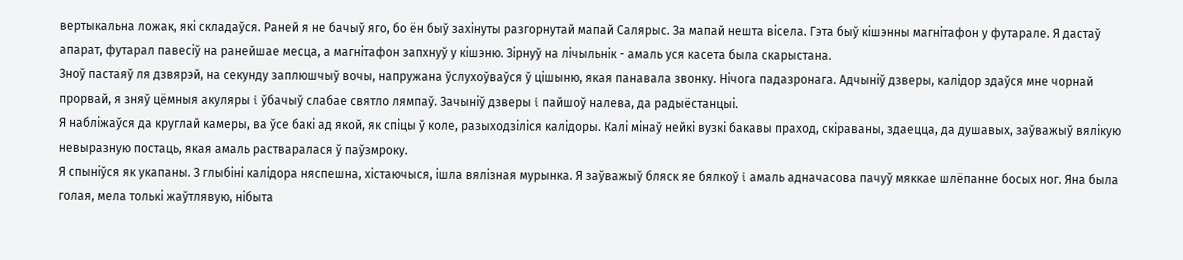вертыкальна ложак, якi складаўся. Раней я не бачыў яго, бо ён быў захiнуты разгорнутай мапай Салярыс. За мапай нешта вiсела. Гэта быў кiшэнны магнiтафон у футарале. Я дастаў апарат, футарал павесiў на ранейшае месца, а магнiтафон запхнуў у кiшэню. Зiрнуў на лiчыльнiк - амаль уся касета была скарыстана.
Зноў пастаяў ля дзвярэй, на секунду заплюшчыў вочы, напружана ўслухоўваўся ў цiшыню, якая панавала звонку. Нiчога падазронага. Адчынiў дзверы, калiдор здаўся мне чорнай прорвай, я зняў цёмныя акуляры i ўбачыў слабае святло лямпаў. Зачынiў дзверы i пайшоў налева, да радыёстанцыi.
Я наблiжаўся да круглай камеры, ва ўсе бакi ад якой, як спiцы ў коле, разыходзiлiся калiдоры. Калi мiнаў нейкi вузкi бакавы праход, скiраваны, здаецца, да душавых, заўважыў вялiкую невыразную постаць, якая амаль растваралася ў паўзмроку.
Я спынiўся як укапаны. З глыбiнi калiдора няспешна, хiстаючыся, iшла вялiзная мурынка. Я заўважыў бляск яе бялкоў i амаль адначасова пачуў мяккае шлёпанне босых ног. Яна была голая, мела толькi жаўтлявую, нiбыта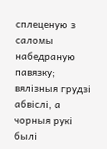сплеценую з саломы набедраную павязку; вялiзныя грудзi абвiслi, а чорныя рукi былi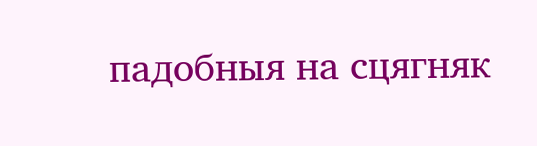падобныя на сцягняк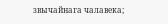звычайнага чалавека;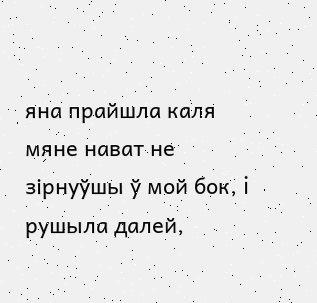яна прайшла каля мяне нават не зiрнуўшы ў мой бок, i рушыла далей,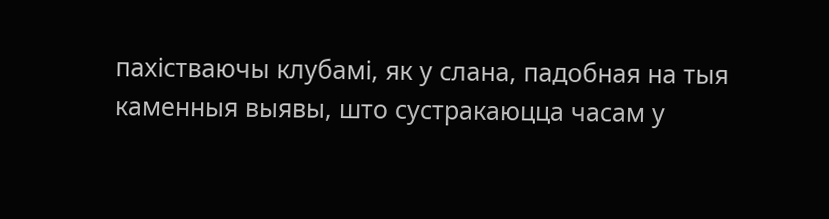пахiстваючы клубамi, як у слана, падобная на тыя каменныя выявы, што сустракаюцца часам у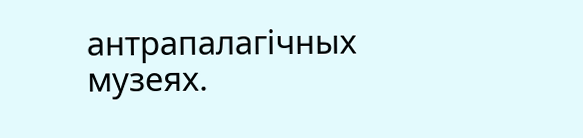антрапалагiчных музеях.